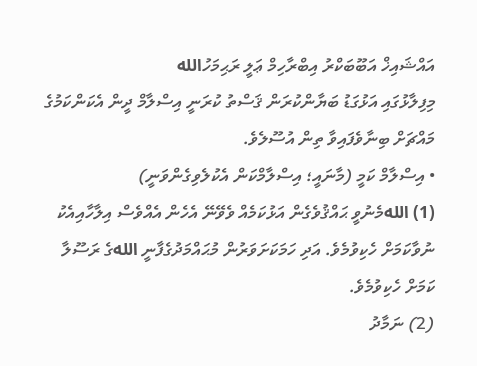އައްޝައިޚް އަބޫބަކްރު އިބްރާހިމް ޢަލީ ރަޙިމަހުالله
މިފިލާޅުގައި އަޅުގަޑު ބަޔާންކުރަން ޤަސްތު ކުރަނީ އިސްލާމް ދީން އެކަންކަމުގެ މައްޗަށް ބިނާވެފައިވާ ތިން އުސޫލެވެ.
• އިސްލާމް ކަމީ (މާނައީ؛ އިސްލާމްކަން އެކުލެވިގެންވަނީ)
(1) اللهމެނުވީ ޙައްޤުވެގެން އަޅުކަމެއް ވެވޭނޭ އެހެން އެއްވެސް އިލާހާއިއެކު ނުވާކަމަށް ހެކިވުމެވެ. އަދި ހަމަކަށަވަރުން މުޙައްމަދުގެފާނީ اللهގެ ރަސޫލާ ކަމަށް ހެކިވުމެވެ.
(2) ނަމާދު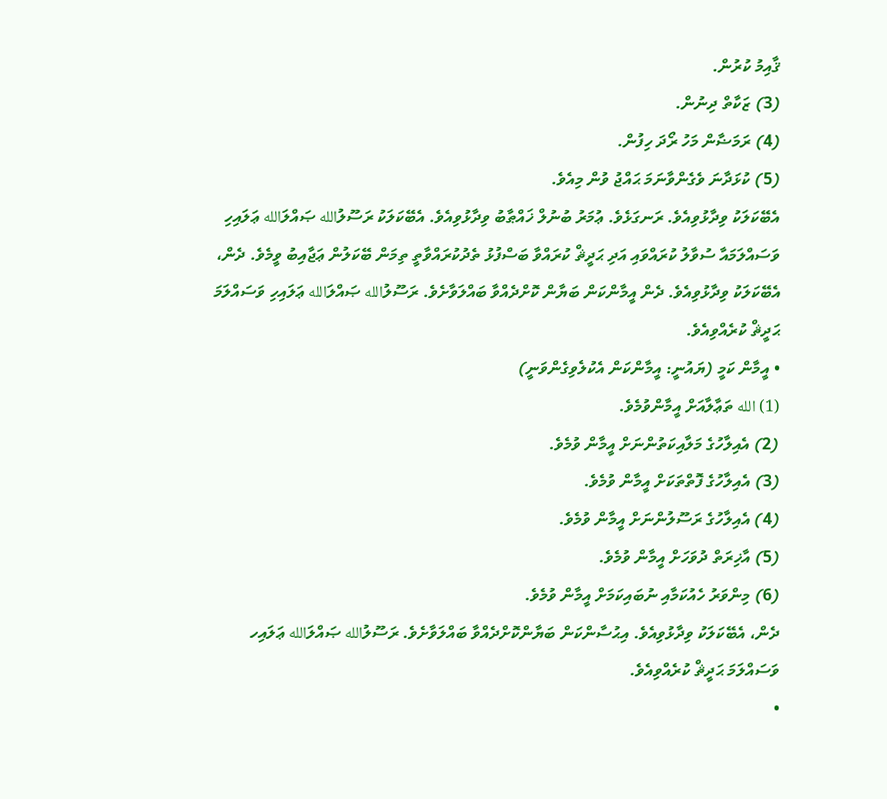ޤާއިމު ކުރުން.
(3) ޒަކާތް ދިނުން.
(4) ރަމަޟާން މަހު ރޯދަ ހިފުން.
(5) ކުޅަދާނަ ވެގެންވާނަމަ ޙައްޖު ވުން މިއެވެ.
އެބޭކަލަކު ވިދާޅުވިއެވެ. ރަނގަޅެވެ. ޢުމަރު ބުނުލް ޚައްޠާބު ވިދާޅުވިއެވެ. އެބޭކަލަކު ރަސޫލުالله ޞައްލަالله ޢަލައިހި ވަސައްލަމައާ ސުވާލު ކުރައްވައި އަދި ޙަދީޘް ކުރައްވާ ބަސްފުޅު ތެދުކުރައްވާތީ ތިމަން ބޭކަލުން ޢަޖާއިބު ވީމެވެ. ދެން، އެބޭކަލަކު ވިދާޅުވިއެވެ. ދެން އީމާންކަން ބަޔާން ކޮށްދެއްވާ ބައްލަވާށެވެ. ރަސޫލުالله ޞައްލަالله ޢަލައިހި ވަސައްލަމަ ޙަދީޘް ކުރެއްވިއެވެ.
• އީމާން ކަމީ (ޔައުނީ: އީމާންކަން އެކުލެވިގެންވަނީ)
(1) الله ތަޢާލާއަށް އީމާންވުމެވެ.
(2) އެއިލާހުގެ މަލާއިކަތުންނަށް އީމާން ވުމެވެ.
(3) އެއިލާހުގެ ފޮތްތަކަށް އީމާން ވުމެވެ.
(4) އެއިލާހުގެ ރަސޫލުންނަށް އީމާން ވުމެވެ.
(5) އާޚިރަތް ދުވަހަށް އީމާން ވުމެވެ.
(6) މިންވަރު ހެއުކަމާއި ނުބައިކަމަށް އީމާން ވުމެވެ.
ދެން، އެބޭކަލަކު ވިދާޅުވިއެވެ. އިޙުސާންކަން ބަޔާންކޮށްދެއްވާ ބައްލަވާށެވެ. ރަސޫލުالله ޞައްލަالله ޢަލައިހ ވަސައްލަމަ ޙަދީޘް ކުރެއްވިއެވެ.
•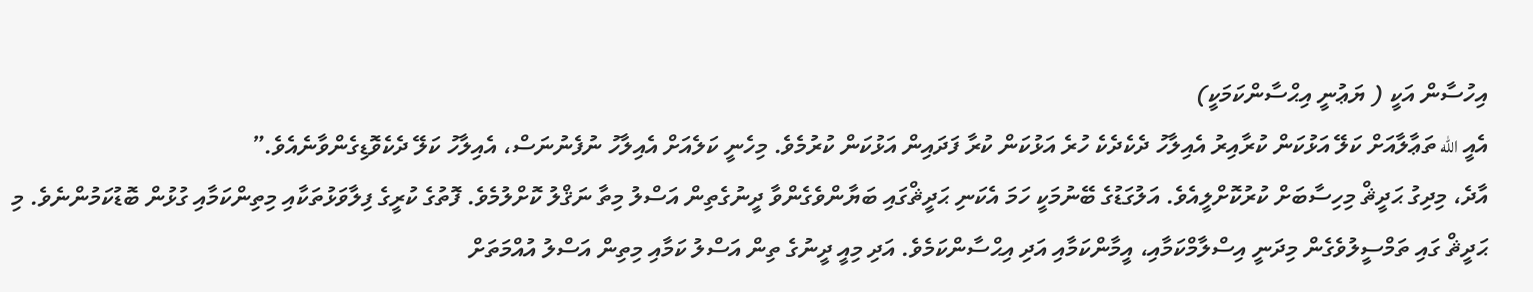އިހުސާން އަކީ ( ޔަޢުނީ އިޙްސާންކަމަކީ)
އެއީ الله ތަޢާލާއަށް ކަލޭ އަޅުކަން ކުރާއިރު އެއިލާހު ދެކެދެކެ ހުރެ އަޅުކަން ކުރާ ފަދައިން އަޅުކަން ކުރުމެވެ. މިހެނީ ކަލެއަށް އެއިލާހު ނުފެނުނަސް، އެއިލާހު ކަލޭ ދެކެވޮޑިގެންވާނެއެވެ.”
އާދެ، މިދިގު ޙަދީޘް މިހިސާބަށް ކުރުކޮށްލީއެވެ. އަލުގަޑުގެ ބޭނުމަކީ ހަމަ އެކަނި ޙަދީޘްގައި ބަޔާންވެގެންވާ ދީނުގެތިން އަސްލު މިތާ ނަޤްލު ކޮށްލުމެވެ. ފޮތުގެ ކުރީގެ ފިލާވަޅުތަކާއި މިތިންކަމާއި ގުޅުން ބޮޑުކަމުންނެވެ. މި ޙަދީޘް ގައި ތަމްސީލުވެގެން މިދަނީ އިސްލާމްކަމާއި، އީމާންކަމާއި އަދި އިޙްސާންކަމެވެ. އަދި މިއީ ދީނުގެ ތިން އަސްލު ކަމާއި މިތިން އަސްލު އުއްމަތަށް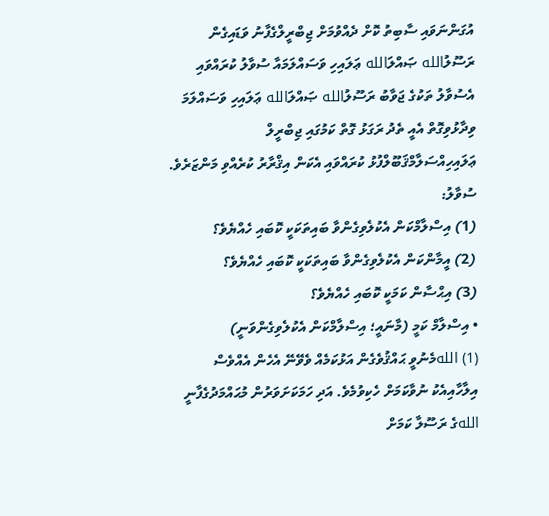އުގަންނަވައި ސާބިތު ކޮށް ދެއްވުމަށް ޖިބްރީލްގެފާނު ވަޑައިގެން ރަސޫލުالله ޞައްލަالله ޢަލައިހި ވަސައްލަމައާ ސުވާލު ކުރައްވައި އެސުވާލު ތަކުގެ ޖަވާބު ރަސޫލުالله ޞައްލަالله ޢަލައިހި ވަސައްލަމަ ވިދާޅުވިގޮތް އެއީ ތެދު ރަގަޅު ގޮތް ކަމުގައި ޖިބްރީލް ޢަލައިހިއްސަލާމްޤަބޫލްފުޅު ކުރައްވައި އެކަން އިޤްރާރު ކުރެއްވި މަންޒަރެވެ.
ސުވާލު:
(1) އިސްލާމްކަން އެކުލެވިގެންވާ ބައިތަކަކީ ކޮބައި ހެއްޔެވެ؟
(2) އީމާންކަން އެކުލެވިގެންވާ ބައިތަކަކީ ކޮބައި ހެއްޔެވެ؟
(3) އިޙްސާން ކަމަކީ ކޮބައި ހެއްޔެވެ؟
• އިސްލާމް ކަމީ (މާނައީ؛ އިސްލާމްކަން އެކުލެވިގެންވަނީ)
(1) اللهމެނުވީ ޙައްޤުވެގެން އަޅުކަމެއް ވެވޭނޭ އެހެން އެއްވެސް އިލާހާއިއެކު ނުވާކަމަށް ހެކިވުމެވެ. އަދި ހަމަކަށަވަރުން މުޙައްމަދުގެފާނީ اللهގެ ރަސޫލާ ކަމަށް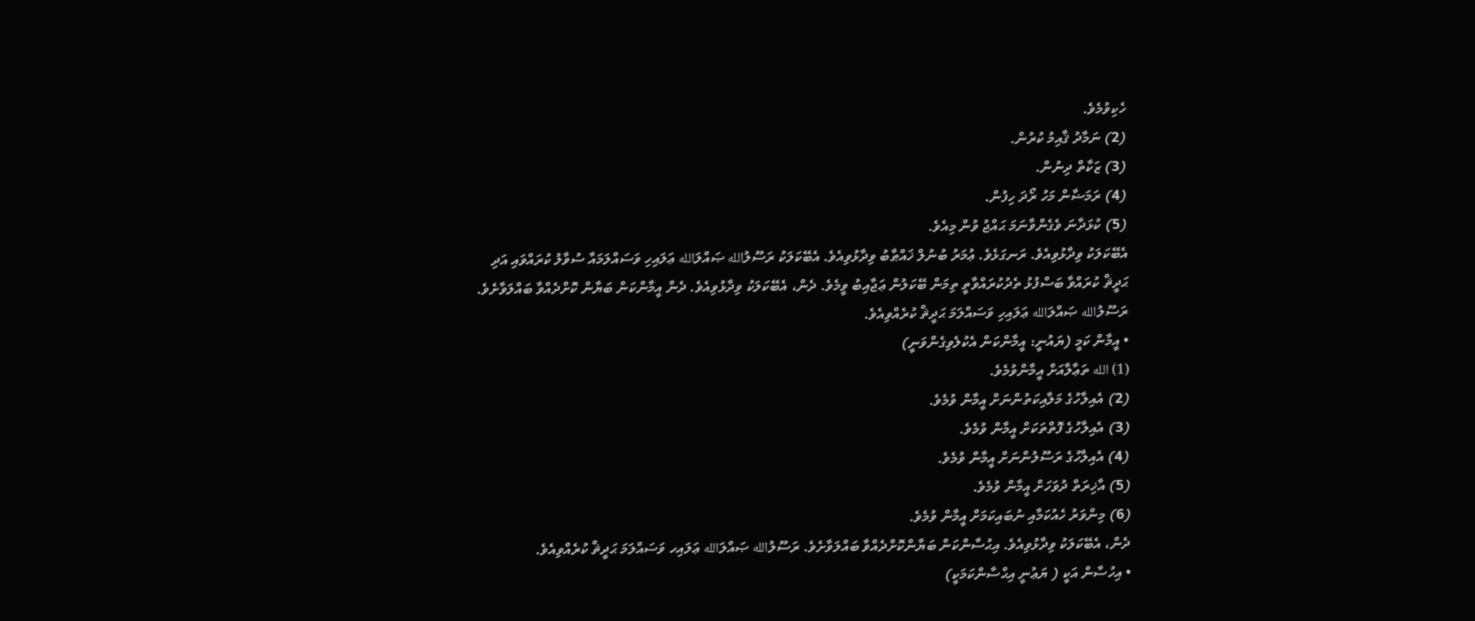ހެކިވުމެވެ.
(2) ނަމާދު ޤާއިމު ކުރުން.
(3) ޒަކާތް ދިނުން.
(4) ރަމަޟާން މަހު ރޯދަ ހިފުން.
(5) ކުޅަދާނަ ވެގެންވާނަމަ ޙައްޖު ވުން މިއެވެ.
އެބޭކަލަކު ވިދާޅުވިއެވެ. ރަނގަޅެވެ. ޢުމަރު ބުނުލް ޚައްޠާބު ވިދާޅުވިއެވެ. އެބޭކަލަކު ރަސޫލުالله ޞައްލަالله ޢަލައިހި ވަސައްލަމައާ ސުވާލު ކުރައްވައި އަދި ޙަދީޘް ކުރައްވާ ބަސްފުޅު ތެދުކުރައްވާތީ ތިމަން ބޭކަލުން ޢަޖާއިބު ވީމެވެ. ދެން، އެބޭކަލަކު ވިދާޅުވިއެވެ. ދެން އީމާންކަން ބަޔާން ކޮށްދެއްވާ ބައްލަވާށެވެ. ރަސޫލުالله ޞައްލަالله ޢަލައިހި ވަސައްލަމަ ޙަދީޘް ކުރެއްވިއެވެ.
• އީމާން ކަމީ (ޔައުނީ: އީމާންކަން އެކުލެވިގެންވަނީ)
(1) الله ތަޢާލާއަށް އީމާންވުމެވެ.
(2) އެއިލާހުގެ މަލާއިކަތުންނަށް އީމާން ވުމެވެ.
(3) އެއިލާހުގެ ފޮތްތަކަށް އީމާން ވުމެވެ.
(4) އެއިލާހުގެ ރަސޫލުންނަށް އީމާން ވުމެވެ.
(5) އާޚިރަތް ދުވަހަށް އީމާން ވުމެވެ.
(6) މިންވަރު ހެއުކަމާއި ނުބައިކަމަށް އީމާން ވުމެވެ.
ދެން، އެބޭކަލަކު ވިދާޅުވިއެވެ. އިޙުސާންކަން ބަޔާންކޮށްދެއްވާ ބައްލަވާށެވެ. ރަސޫލުالله ޞައްލަالله ޢަލައިހ ވަސައްލަމަ ޙަދީޘް ކުރެއްވިއެވެ.
• އިހުސާން އަކީ ( ޔަޢުނީ އިޙްސާންކަމަކީ)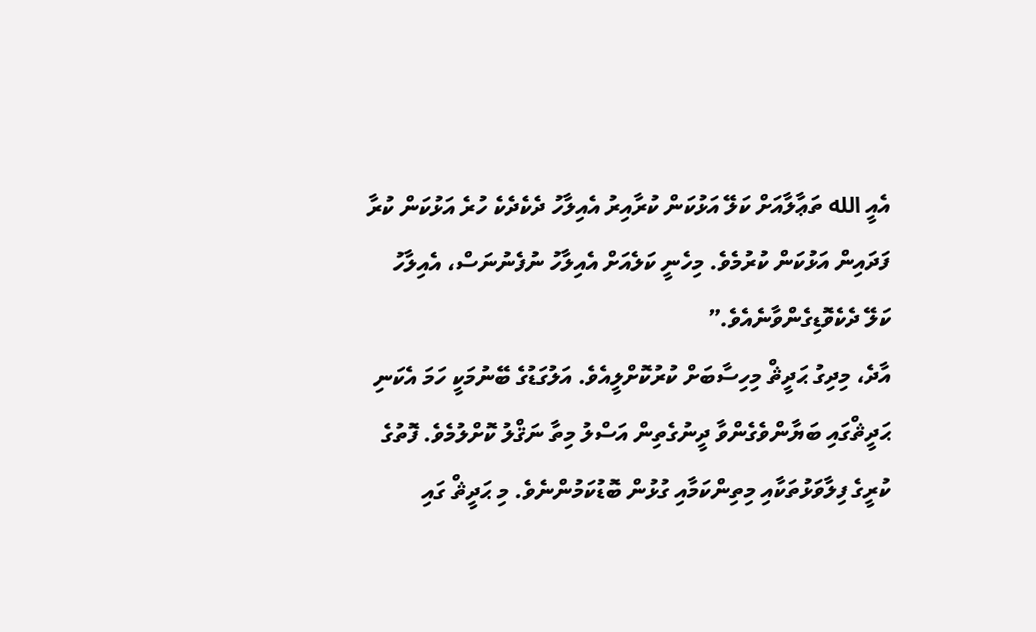އެއީ الله ތަޢާލާއަށް ކަލޭ އަޅުކަން ކުރާއިރު އެއިލާހު ދެކެދެކެ ހުރެ އަޅުކަން ކުރާ ފަދައިން އަޅުކަން ކުރުމެވެ. މިހެނީ ކަލެއަށް އެއިލާހު ނުފެނުނަސް، އެއިލާހު ކަލޭ ދެކެވޮޑިގެންވާނެއެވެ.”
އާދެ، މިދިގު ޙަދީޘް މިހިސާބަށް ކުރުކޮށްލީއެވެ. އަލުގަޑުގެ ބޭނުމަކީ ހަމަ އެކަނި ޙަދީޘްގައި ބަޔާންވެގެންވާ ދީނުގެތިން އަސްލު މިތާ ނަޤްލު ކޮށްލުމެވެ. ފޮތުގެ ކުރީގެ ފިލާވަޅުތަކާއި މިތިންކަމާއި ގުޅުން ބޮޑުކަމުންނެވެ. މި ޙަދީޘް ގައި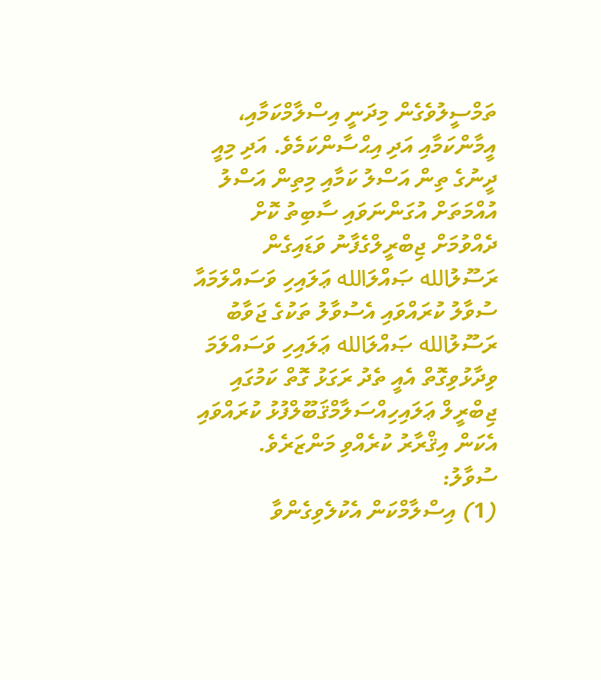ތަމްސީލުވެގެން މިދަނީ އިސްލާމްކަމާއި، އީމާންކަމާއި އަދި އިޙްސާންކަމެވެ. އަދި މިއީ ދީނުގެ ތިން އަސްލު ކަމާއި މިތިން އަސްލު އުއްމަތަށް އުގަންނަވައި ސާބިތު ކޮށް ދެއްވުމަށް ޖިބްރީލްގެފާނު ވަޑައިގެން ރަސޫލުالله ޞައްލަالله ޢަލައިހި ވަސައްލަމައާ ސުވާލު ކުރައްވައި އެސުވާލު ތަކުގެ ޖަވާބު ރަސޫލުالله ޞައްލަالله ޢަލައިހި ވަސައްލަމަ ވިދާޅުވިގޮތް އެއީ ތެދު ރަގަޅު ގޮތް ކަމުގައި ޖިބްރީލް ޢަލައިހިއްސަލާމްޤަބޫލްފުޅު ކުރައްވައި އެކަން އިޤްރާރު ކުރެއްވި މަންޒަރެވެ.
ސުވާލު:
(1) އިސްލާމްކަން އެކުލެވިގެންވާ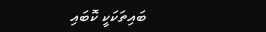ބައިތަކަކީ ކޮބައި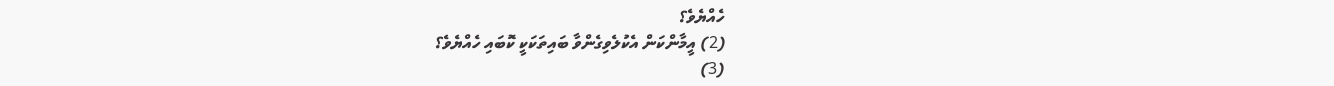ހެއްޔެވެ؟
(2) އީމާންކަން އެކުލެވިގެންވާ ބައިތަކަކީ ކޮބައި ހެއްޔެވެ؟
(3)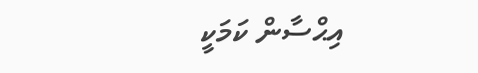އިޙްސާން ކަމަކީ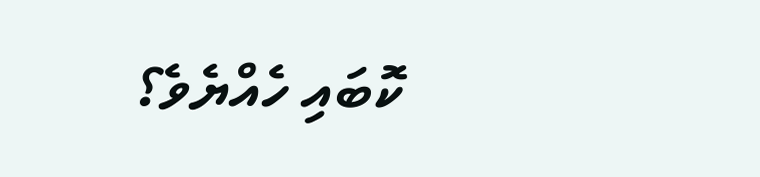ކޮބައި ހެއްޔެވެ؟